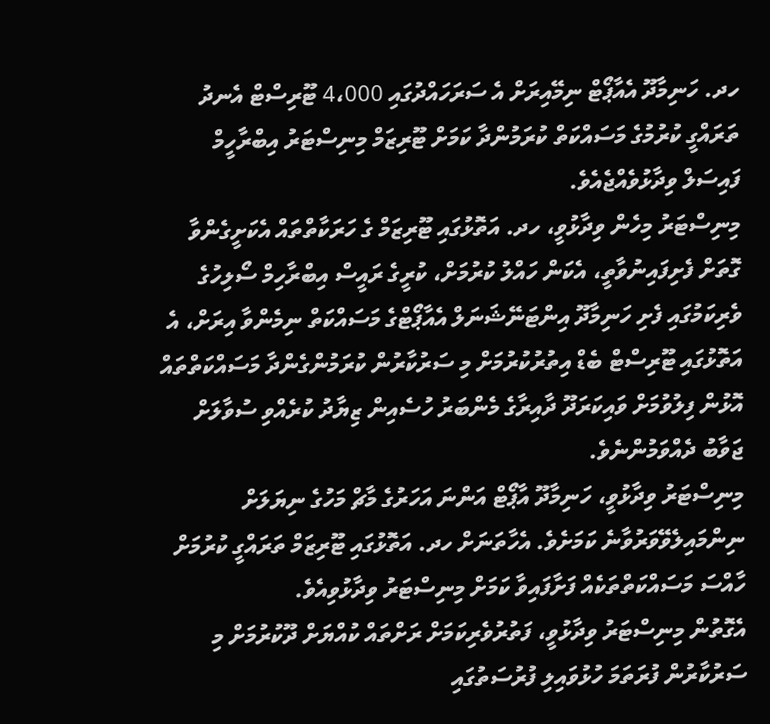ހދ. ހަނިމާދޫ އެއާޕޯޓް ނިމޭއިރަށް އެ ސަރަހައްދުގައި 4،000 ޓޫރިސްޓް އެނދު ތަރައްގީ ކުރުމުގެ މަސައްކަތް ކުރަމުންދާ ކަމަށް ޓޫރިޒަމް މިނިސްޓަރު އިބްރާހީމް ފައިސަލް ވިދާޅުވެއްޖެއެވެ.
މިނިސްޓަރު މިހެން ވިދާޅުވީ، ހދ. އަތޮޅުގައި ޓޫރިޒަމް ގެ ހަރަކާތްތައް އެކަށީގެންވާ ގޮތަށް ފެށިފައިނުވާތީ، އެކަން ހައްލު ކުރުމަށް، ކުރީގެ ރައީސް އިބްރާހިމް ސޯލިހުގެ ވެރިކަމުގައި ފެށި ހަނިމާދޫ އިންޓަނޭޝަނަލް އެއާޕޯޓްގެ މަސައްކަތް ނިމެންވާ އިރަށް، އެ އަތޮޅުގައި ޓޫރިސްޓް ބެޑް އިތުރުކުރުމަށް މި ސަރުކާރުން ކުރަމުންގެންދާ މަސައްކަތްތައް އޮޅުން ފިލުވުމަށް ވައިކަރަދޫ ދާއިރާގެ މެންބަރު ހުސެއިން ޒިޔާދު ކުރެއްވި ސުވާލަށް ޖަވާބު ދެއްވަމުންނެވެ.
މިނިސްޓަރު ވިދާޅުވީ، ހަނިމާދޫ އާޕޯޓް އަންނަ އަހަރުގެ މާޗް މަހުގެ ނިޔަލަށް ނިންމައިލެވޭވަރުވާނެ ކަމަށެވެ. އެހާތަނަށް ހދ. އަތޮޅުގައި ޓޫރިޒަމް ތަރައްގީ ކުރުމަށް ހާއްސަ މަސައްކަތްތަކެއް ފަށާފައިވާ ކަމަށް މިނިސްޓަރު ވިދާޅުވިއެވެ.
އެގޮތުން މިނިސްޓަރު ވިދާޅުވީ، ފަތުރުވެރިކަމަށް ރަށްތައް ކުއްޔަށް ދޫކުރުމަށް މި ސަރުކާރުން ފުރަތަމަ ހުޅުވައިލި ފުރުސަތުގައި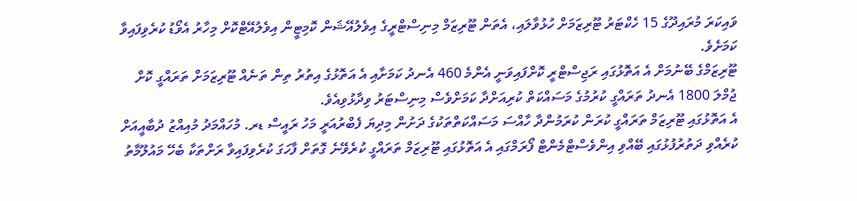ވައިކަރަ މުރައިދޫގެ 15 ހެކްޓަރު ޓޫރިޒަމަށް ހުޅުވާލައި، އެތަން ޓޫރިޒަމް މިނިސްޓްރީގެ އިވެލުއޭޝަން ކޮމިޓީން އިވެލުއޭޓްކޮށް މިހާރު އެވޯޑު ކުރެވިފައިވާ ކަމަށެވެ.
ޓޫރިޒަމްގެ ބޭނުމަށް އެ އަތޮޅުގައި ރަޖިސްޓްރީ ކޮށްފައިވަނީ އެންމެ 460 އެނދު ކަމަށާއި އެ އަތޮޅުގެ އިތުރު ތިން ތަނެއް ޓޫރިޒަމަށް ތަރައްގީ ކޮށް ޖުމްލަ 1800 އެނދު ތަރައްގީ ކުރުމުގެ މަސައްކަތް ކުރިއަށްދާ ކަމަށްވެސް މިނިސްޓަރު ވިދާޅުވިއެވެ.
އެ އަތޮޅުގައި ޓޫރިޒަމް ތަރައްގީ ކުރަން ކުރަމުންދާ ހާއްސަ މަސައްކަތްތަކުގެ ދަށުން މިދިޔަ ފެބްރުއަރީ މަހު ރައީސް ޑރ. މުހައްމަދު މުއިއްޒު ދުބާއީއަށް ކުރެއްވި ދަތުރުފުޅުގައި ބޭއްވި އިންވެސްޓްމެންޓް ފޯރަމްގައި އެ އަތޮޅުގައި ޓޫރިޒަމް ތަރައްގީ ކުރެވޭނެ ގޮތަށް ފާހަގަ ކުރެވިފައިވާ ރަށްތަކާ ބެހޭ މައުލޫމާތު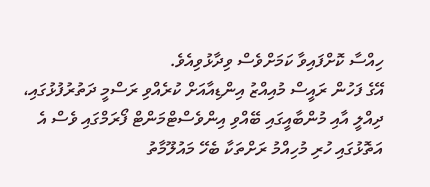ހިއްސާ ކޮށްފައިވާ ކަމަށްވެސް ވިދާޅުވިއެވެ.
އޭގެ ފަހުން ރައީސް މުއިއްޒު އިންޑިއާއަށް ކުރެއްވި ރަސްމީ ދަތުރުފުޅުގައި، ދިއްލީ އާއި މުންބާއީގައި ބޭއްވި އިންވެސްޓްމަންޓް ފޯރަމްގައި ވެސް އެ އަތޮޅުގައި ހުރި މުހިއްމު ރަށްތަކާ ބެހޭ މައުލޫމާތު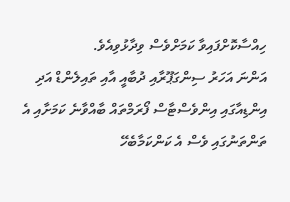ހިއްސާކޮށްފައިވާ ކަމަށްވެސް ވިދާޅުވިއެވެ.
އަންނަ އަހަރު ސިންގަޕޫރާއި ދުބާއީ އާއި ތައިލެންޑް އަދި އިންޑިއާގައި އިންވެސްޓާސް ފޯރަމްތައް ބާއްވާނެ ކަމަށާއި އެ ތަންތަނުގައި ވެސް އެ ކަންކަމާބެހޭ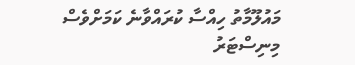މައުލޫމާތު ހިއްސާ ކުރައްވާނެ ކަމަށްވެސް މިނިސްޓަރު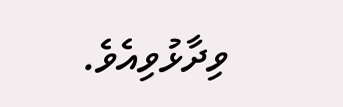ވިދާޅުވިއެވެ.